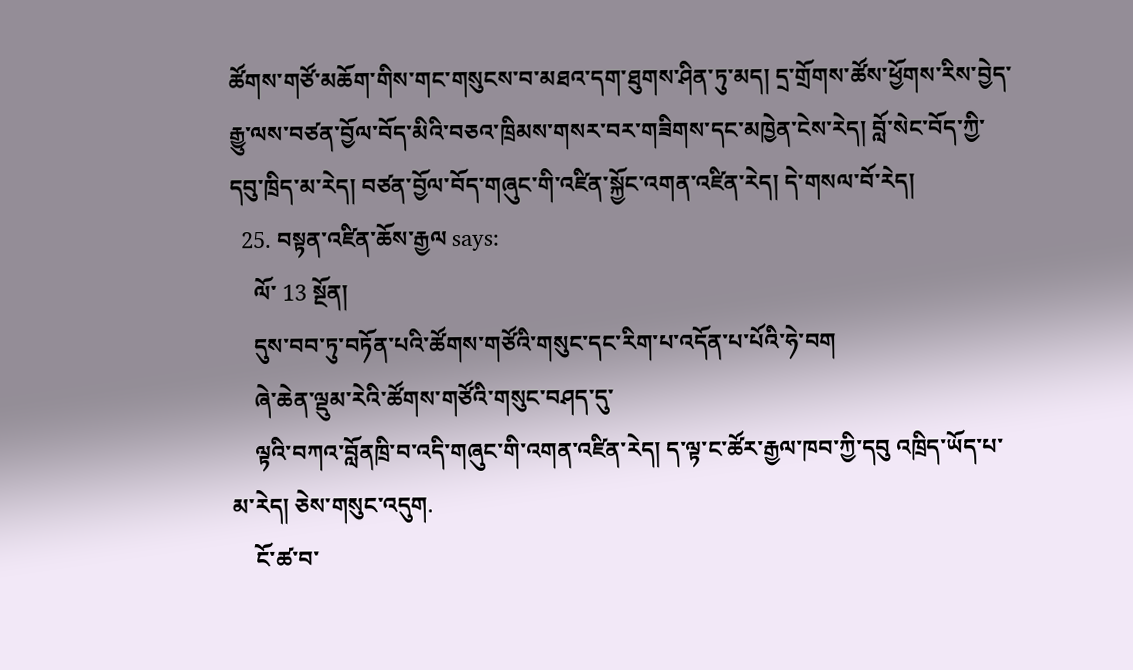ཚོགས་གཙོ་མཆོག་གིས་གང་གསུངས་བ་མཐའ་དག་ཐུགས་ཤིན་ཏུ་མད། དྲ་གྲོགས་ཚོས་ཕྱོགས་རིས་བྱེད་རྒྱུ་ལས་བཙན་བྱོལ་བོད་མིའི་བཅའ་ཁྲིམས་གསར་བར་གཟིགས་དང་མཁྱེན་ངེས་རེད། བློ་སེང་བོད་ཀྱི་དབུ་ཁྲིད་མ་རེད། བཙན་བྱོལ་བོད་གཞུང་གི་འཛིན་སྐྱོང་འགན་འཛིན་རེད། དེ་གསལ་བོ་རེད།
  25. བསྟན་འཛིན་ཆོས་རྒྱལ says:
    ལོ་ 13 སྔོན།
    དུས་བབ་ཏུ་བཏོན་པའི་ཚོགས་གཙོའི་གསུང་དང་རིག་པ་འདོན་པ་པོའི་ཧེ་བག
    ཞེ་ཆེན་ལྡུམ་རེའི་ཚོགས་གཙོའི་གསུང་བཤད་དུ་
    ལྟའི་བཀའ་བློནཁྲི་བ་འདི་གཞུང་གི་འགན་འཛིན་རེད། ད་ལྟ་ང་ཚོར་རྒྱལ་ཁབ་ཀྱི་དབུ འཁྲིད་ཡོད་པ་མ་རེད། ཅེས་གསུང་འདུག.
    ངོ་ཚ་བ་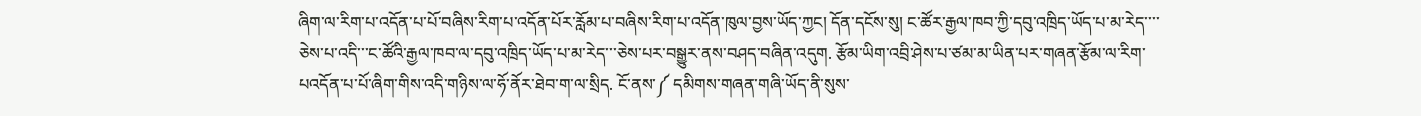ཞིག་ལ་རིག་པ་འདོན་པ་པོ་བཞིས་རིག་པ་འདོན་པོར་རློམ་པ་བཞིས་རིག་པ་འདོན་ཁུལ་བྱས་ཡོད་ཀྱང། དོན་དངོས་སུ། ང་ཚོར་རྒྱལ་ཁབ་ཀྱི་དབུ་འཁྲིད་ཡོད་པ་མ་རེད་་་་ཅེས་པ་འདི་་་ང་ཚོའི་རྒྱལ་ཁབ་ལ་དབུ་འཁྲིད་ཡོད་པ་མ་རེད་་་ཅེས་པར་བསྒྱུར་ནས་བཤད་བཞིན་འདུག. རྩོམ་ཡིག་འབྲི་ཤེས་པ་ཙམ་མ་ཡིན་པར་གཞན་རྩོམ་ལ་རིག་པའདོན་པ་པོ་ཞིག་གིས་འདི་གཉིས་ལ་ཧོ་ནོར་ཐེབ་ག་ལ་སྲིད. ངོ་ནས་༼ དམིགས་གཞན་གཞི་ཡོད་ནི་སུས་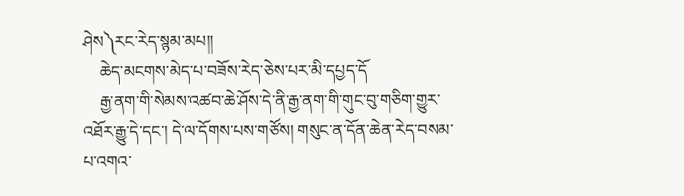ཤེས༽རང་རེད་སྙམ་མཔ།།
    ཆེད་མངགས་མེད་པ་བཟོས་རེད་ཅེས་པར་མི་དཔྱད་དོ
    རྒྱ་ནག་གི་སེམས་འཚབ་ཆེ་ཤོས་དེ་ནི་རྒྱ་ནག་གི་གུང་བུ་གཅིག་གྱུར་འཐོར་རྒྱུ་དེ་དང་། དེ་ལ་དོགས་པས་གཙོས། གསུང་ན་དོན་ཆེན་རེད་བསམ་པ་འགའ་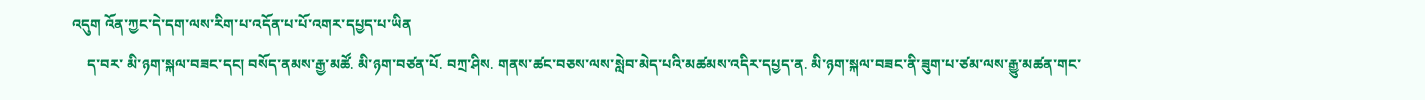འདུག འོན་ཀྱང་དེ་དག་ལས་རིག་པ་འདོན་པ་པོ་འགར་དཔྱད་པ་ཡིན
    ད་བར་ མི་ཉག་སྐལ་བཟང་དང། བསོད་ནམས་རྒྱ་མཚོ. མི་ཉག་བཙན་པོ. བཀྲ་ཤིས. གནས་ཚང་བཅས་ལས་སླེབ་མེད་པའི་མཚམས་འདིར་དཔྱད་ན. མི་ཉག་སྐལ་བཟང་ནི་ཟུག་པ་ཙམ་ལས་རྒྱུ་མཚན་གང་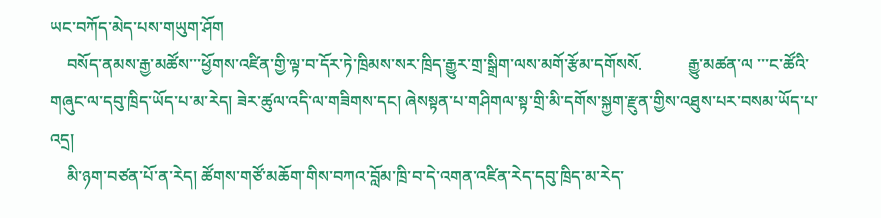ཡང་བཀོད་མེད་པས་གཡུག་ཤོག
    བསོད་ནམས་རྒྱ་མཚོས་་་ཕྱོགས་འཛིན་གྱི་ལྟ་བ་དོར་ཏེ་ཁྲིམས་སར་ཁྲིད་རྒྱུར་གྲ་སྒྲིག་ལས་མགོ་རྩོམ་དགོསསོ.           རྒྱུ་མཚན་ལ ་་་ང་ཚོའི་གཞུང་ལ་དབུ་ཁྲིད་ཡོད་པ་མ་རེད། ཟེར་ཚུལ་འདི་ལ་གཟིགས་དང། ཞེསསྟན་པ་གཤིགལ་སྟ་གྲི་མི་དགོས་སྐྱག་རྫུན་གྱིས་འཐུས་པར་བསམ་ཡོད་པ་འདྲ།
    མི་ཉག་བཙན་པོ་ན་རེད། ཚོགས་གཙོ་མཆོག་གིས་བཀའ་བློམ་ཁྲི་བ་དེ་འགན་འཛིན་རེད་དབུ་ཁྲིད་མ་རེད་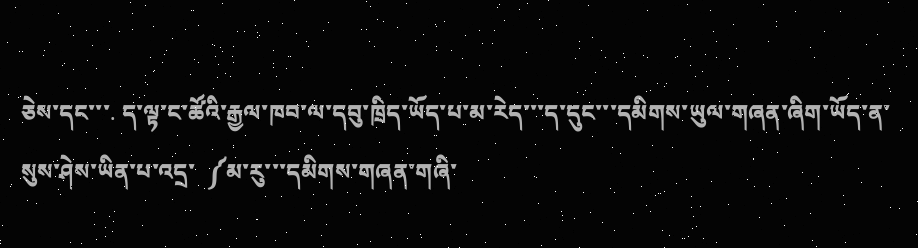ཅེས་དང་་་. ད་ལྟ་ང་ཚོའི་རྒྱལ་ཁབ་ལ་དབུ་ཁྲིད་ཡོད་པ་མ་རེད་་་ད་དུང་་་དམིགས་ཡུལ་གཞན་ཞིག་ཡོད་ན་སུས་ཤེས་ཡིན་པ་འདྲ་  ༼མ་རུ་་་དམིགས་གཞན་གཞི་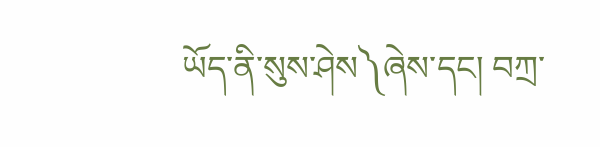ཡོད་ནི་སུས་ཤེས༽ཞེས་དང། བཀྲ་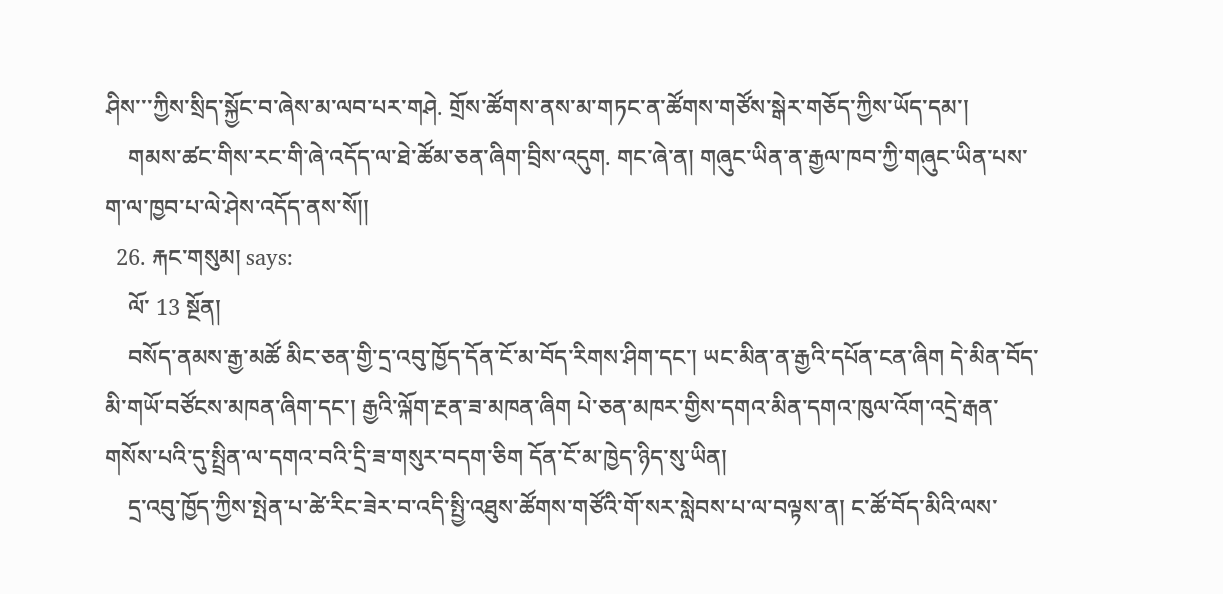ཤིས་་་ཀྱིས་སྲིད་སྐྱོང་བ་ཞེས་མ་ལབ་པར་གཤེ. གྲོས་ཚོགས་ནས་མ་གཏང་ན་ཚོགས་གཙོས་སྒེར་གཅོད་ཀྱིས་ཡོད་དམ་།
    གམས་ཚང་གིས་རང་གི་ཞེ་འདོད་ལ་ཐེ་ཚོམ་ཅན་ཞིག་བྲིས་འདུག. གང་ཞེ་ན། གཞུང་ཡིན་ན་རྒྱལ་ཁབ་ཀྱི་གཞུང་ཡིན་པས་ག་ལ་ཁྱབ་པ་ལེ་ཤེས་འདོད་ནས་སོ།།
  26. རྐང་གསུམ། says:
    ལོ་ 13 སྔོན།
    བསོད་ནམས་རྒྱ་མཚོ མིང་ཅན་གྱི་དྲ་འབུ་ཁྱོད་དོན་ངོ་མ་བོད་རིགས་ཤིག་དང་། ཡང་མིན་ན་རྒྱའི་དཔོན་ངན་ཞིག དེ་མིན་བོད་མི་གཡོ་བཙོངས་མཁན་ཞིག་དང་། རྒྱའི་ལྐོག་རྔན་ཟ་མཁན་ཞིག པེ་ཅན་མཁར་གྱིས་དགའ་མིན་དགའ་ཁུལ་འོག་འདྲེ་རྒན་གསོས་པའི་དུ་སྤྲིན་ལ་དགའ་བའི་དྲི་ཟ་གསུར་བདག་ཅིག དོན་ངོ་མ་ཁྱེད་ཉིད་སུ་ཡིན།
    དྲ་འབུ་ཁྱོད་ཀྱིས་སྤེན་པ་ཚེ་རིང་ཟེར་བ་འདི་སྤྱི་འཐུས་ཚོགས་གཙོའི་གོ་སར་སླེབས་པ་ལ་བལྟས་ན། ང་ཚོ་བོད་མིའི་ལས་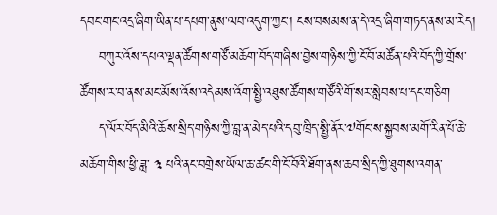དབང་གང་འདྲ་ཞིག་ཡིན་པ་དཔག་ནུས་ལབ་འདུག་ཀྱང་། ངས་བསམས་ན་དེ་འདྲ་ཞིག་གཏད་ནས་མ་རེད།
    བཀུར་འོས་དཔའ་ལྡན་ཚོགས་གཙོ་མཆོག་བོད་གཞིས་བྱེས་གཉིས་ཀྱི་ངོ་བོ་མཚོན་པའི་བོད་ཀྱི་གྲོས་ཚོགས་ར་བ་ནས་མང་མོས་འོས་འདེམས་འོག་སྤྱི་འཐུས་ཚོགས་གཙོའི་གོ་སར་སླེབས་པ་དང་གཅིག
    ད་ལོར་བོད་མིའི་ཆོས་སྲིད་གཉིས་ཀྱི་བླ་ན་མེད་པའི་དབུ་ཁྲིད་སྤྱི་ནོར་༧གོང་ས་སྐྱབས་མགོ་རིན་པོ་ཆེ་མཆོག་གིས་ཕྱི་ཟླ་ ༣ པའི་ནང་བགྲེས་ཡོལ་ཆ་ཚང་གི་ངོ་བོའི་ཐོག་ནས་ཆབ་སྲིད་ཀྱི་ཐུགས་འགན་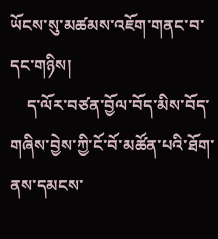ཡོངས་སུ་མཚམས་འཇོག་གནང་བ་དང་གཉིས།
    ད་ལོར་བཙན་བྱོལ་བོད་མིས་བོད་གཞིས་བྱེས་ཀྱི་ངོ་བོ་མཚོན་པའི་ཐོག་ནས་དམངས་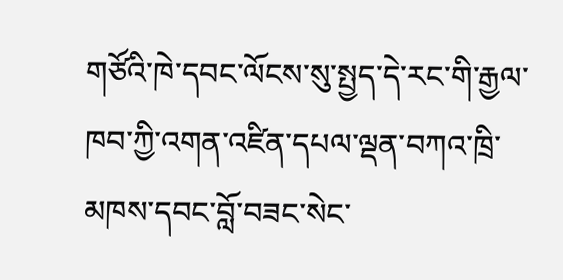གཙོའི་ཁེ་དབང་ལོངས་སུ་སྤྱད་དེ་རང་གི་རྒྱལ་ཁབ་ཀྱི་འགན་འཛིན་དཔལ་ལྡན་བཀའ་ཁྲི་མཁས་དབང་བློ་བཟང་སེང་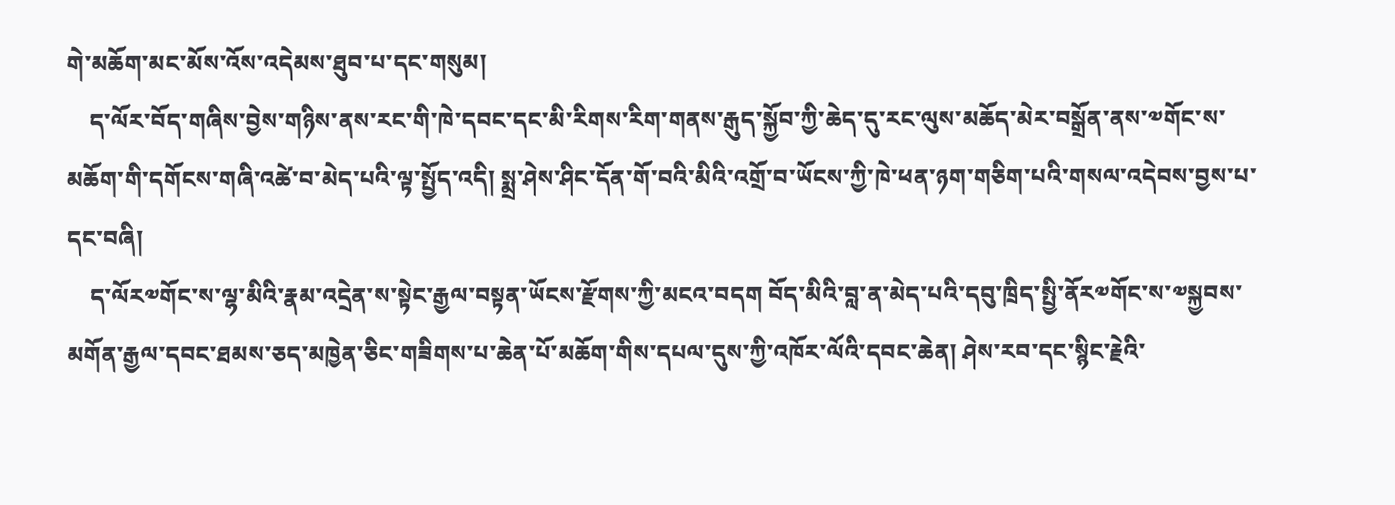གེ་མཆོག་མང་མོས་འོས་འདེམས་ཐུབ་པ་དང་གསུམ།
    ད་ལོར་བོད་གཞིས་བྱེས་གཉིས་ནས་རང་གི་ཁེ་དབང་དང་མི་རིགས་རིག་གནས་རྒུད་སྐྱོབ་ཀྱི་ཆེད་དུ་རང་ལུས་མཆོད་མེར་བསྒྲོན་ནས་༧གོང་ས་མཆོག་གི་དགོངས་གཞི་འཚེ་བ་མེད་པའི་ལྟ་སྤྱོད་འདི། སྨྲ་ཤེས་ཤིང་དོན་གོ་བའི་མིའི་འགྲོ་བ་ཡོངས་ཀྱི་ཁེ་ཕན་ཉག་གཅིག་པའི་གསལ་འདེབས་བྱས་པ་དང་བཞི།
    ད་ལོར༧གོང་ས་ལྷ་མིའི་རྣམ་འདྲེན་ས་སྟེང་རྒྱལ་བསྟན་ཡོངས་རྫོགས་ཀྱི་མངའ་བདག བོད་མིའི་བླ་ན་མེད་པའི་དབུ་ཁྲིད་སྤྱི་ནོར༧གོང་ས་༧སྐྱབས་མགོན་རྒྱལ་དབང་ཐམས་ཅད་མཁྱེན་ཅིང་གཟིགས་པ་ཆེན་པོ་མཆོག་གིས་དཔལ་དུས་ཀྱི་འཁོར་ལོའི་དབང་ཆེན། ཤེས་རབ་དང་སྙིང་རྗེའི་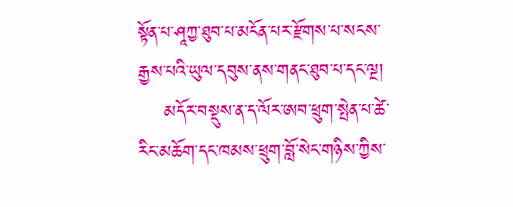སྟོན་པ་ཤཱཀྱ་ཐུབ་པ་མངོན་པར་རྫོགས་པ་སངས་རྒྱས་པའི་ཡུལ་དབུས་ནས་གནང་ཐུབ་པ་དང་ལྔ།
    མདོར་བསྡུས་ན་ད་ལོར་ཨབ་ཕྲུག་སྤེན་པ་ཚེ་རིང་མཆོག་དང་ཁམས་ཕྲུག་བློ་སེང་གཉིས་ཀྱིས་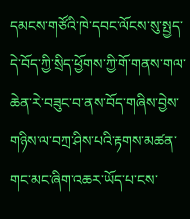དམངས་གཙོའི་ཁེ་དབང་ལོངས་སུ་སྤྱད་དེ་བོད་ཀྱི་སྲིད་ཕྱོགས་ཀྱི་གོ་གནས་གལ་ཆེན་རེ་བཟུང་བ་ནས་བོད་གཞིས་བྱེས་གཉིས་ལ་བཀྲ་ཤིས་པའི་རྟགས་མཚན་གང་མང་ཞིག་འཆར་ཡོད་པ་ངས་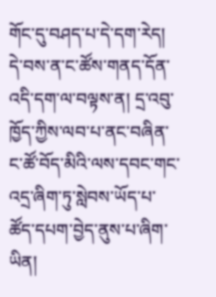གོང་དུ་བཤད་པ་དེ་དག་རེད། དེ་བས་ན་ང་ཚོས་གནད་དོན་འདི་དག་ལ་བལྟས་ན། དྲ་འབུ་ཁྱོད་ཀྱིས་ལབ་པ་ནང་བཞིན་ང་ཚོ་བོད་མིའི་ལས་དབང་གང་འདྲ་ཞིག་ཏུ་སླེབས་ཡོད་པ་ཚོད་དཔག་བྱེད་ནུས་པ་ཞིག་ཡིན།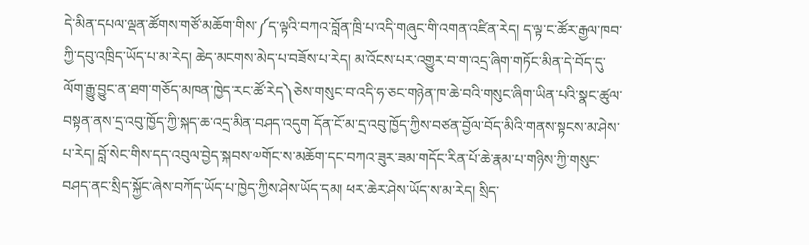དེ་མིན་དཔལ་ལྡན་ཚོགས་གཙོ་མཆོག་གིས་༼ད་ལྟའི་བཀའ་བློན་ཁྲི་པ་འདི་གཞུང་གི་འགན་འཛིན་རེད། ད་ལྟ་ང་ཚོར་རྒྱལ་ཁབ་ཀྱི་དབུ་འཁྲིད་ཡོད་པ་མ་རེད། ཆེད་མངགས་མེད་པ་བཟོས་པ་རེད། མ་འོངས་པར་འགྱུར་བ་ག་འདྲ་ཞིག་གཏོང་མིན་དེ་བོད་དུ་ལོག་རྒྱུ་བྱུང་ན་ཐག་གཅོད་མཁན་ཁྱེད་རང་ཚོ་རེད༽ཅེས་གསུང་བ་འདི་ཧ་ཅང་གཉེན་ཁ་ཆེ་བའི་གསུང་ཞིག་ཡིན་པའི་སྣང་ཚུལ་བསྟན་ནས་དྲ་འབུ་ཁྱོད་ཀྱི་སྐད་ཆ་འདྲ་མིན་བཤད་འདུག དོན་ངོ་མ་དྲ་འབུ་ཁྱོད་ཀྱིས་བཙན་བྱོལ་བོད་མིའི་གནས་སྟངས་མ་ཤེས་པ་རེད། བློ་སེང་གིས་དད་འབུལ་བྱེད་སྐབས་༧གོང་ས་མཆོག་དང་བཀའ་ཟུར་ཟམ་གདོང་རིན་པོ་ཆེ་རྣམ་པ་གཉིས་ཀྱི་གསུང་བཤད་ནང་སྲིད་སྐྱོང་ཞེས་བཀོད་ཡོད་པ་ཁྱེད་ཀྱིས་ཤེས་ཡོད་དམ། ཕར་ཆེར་ཤེས་ཡོད་ས་མ་རེད། སྲིད་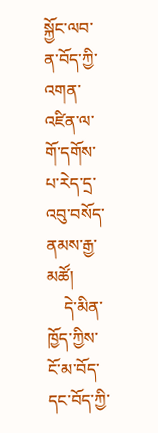སྐྱོང་ལབ་ན་བོད་ཀྱི་འགན་འཛིན་ལ་གོ་དགོས་པ་རེད་དྲ་འབུ་བསོད་ནམས་རྒྱ་མཚོ།
    དེ་མིན་ཁྱོད་ཀྱིས་ངོ་མ་བོད་དང་བོད་ཀྱི་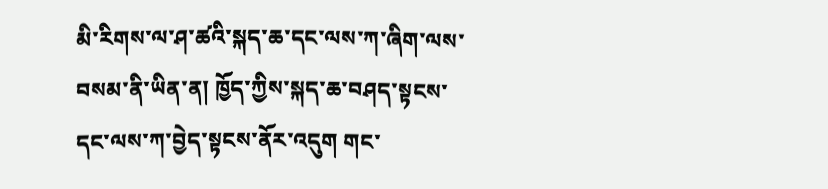མི་རིགས་ལ་ཤ་ཚའི་སྐད་ཆ་དང་ལས་ཀ་ཞིག་ལས་བསམ་ནི་ཡིན་ན། ཁྱོད་ཀྱིས་སྐད་ཆ་བཤད་སྟངས་དང་ལས་ཀ་བྱེད་སྟངས་ནོར་འདུག གང་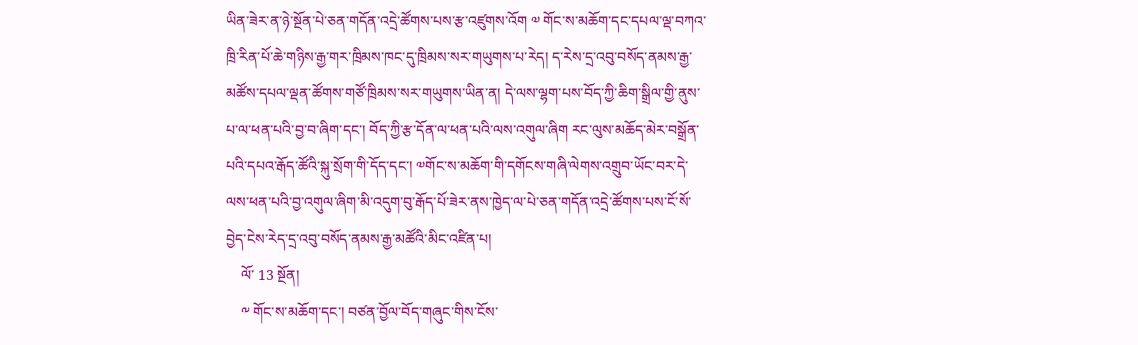ཡིན་ཟེར་ན་ཉེ་སྔོན་པེ་ཅན་གདོན་འདྲེ་ཚོགས་པས་རྩ་འཛུགས་འོག ༧ གོང་ས་མཆོག་དང་དཔལ་ལྡ་བཀའ་ཁྲི་རིན་པོ་ཆེ་གཉིས་རྒྱ་གར་ཁྲིམས་ཁང་དུ་ཁྲིམས་སར་གཡུགས་པ་རེད། ད་རེས་དྲ་འབུ་བསོད་ནམས་རྒྱ་མཚོས་དཔལ་ལྡན་ཚོགས་གཙོ་ཁྲིམས་སར་གཡུགས་ཡིན་ན། དེ་ལས་ལྷག་པས་བོད་ཀྱི་ཆིག་སྒྲིལ་གྱི་ནུས་པ་ལ་ཕན་པའི་བྱ་བ་ཞིག་དང་། བོད་ཀྱི་རྩ་དོན་ལ་ཕན་པའི་ལས་འགུལ་ཞིག རང་ལུས་མཆོད་མེར་བསྒྲོན་པའི་དཔའ་རྒོད་ཚོའི་སྐུ་སྲོག་གི་དོད་དང་། ༧གོང་ས་མཆོག་གི་དགོངས་གཞི་ལེགས་འགྲུབ་ཡོང་བར་དེ་ལས་ཕན་པའི་བྱ་འགུལ་ཞིག་མི་འདུག་བུ་རྒོད་པོ་ཟེར་ནས་ཁྱེད་ལ་པེ་ཅན་གདོན་འདྲེ་ཚོགས་པས་ངོ་སོ་བྱེད་ངེས་རེད་དྲ་འབུ་བསོད་ནམས་རྒྱ་མཚོའི་མིང་འཛིན་པ།
    ལོ་ 13 སྔོན།
    ༸ གོང་ས་མཆོག་དང་། བཙན་བྱོལ་བོད་གཞུང་གིས་ངོས་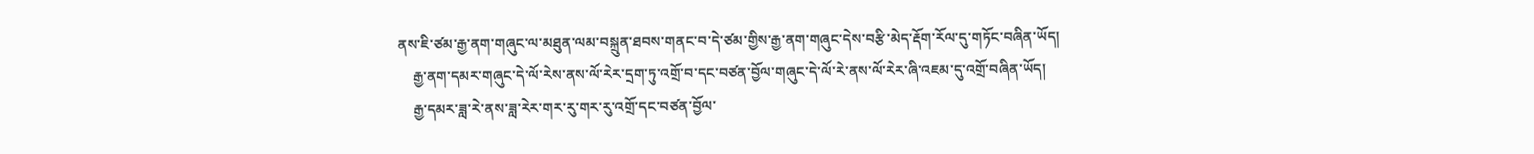ནས་ཇི་ཙམ་རྒྱ་ནག་གཞུང་ལ་མཐུན་ལམ་བསྐྲུན་ཐབས་གནང་བ་དེ་ཙམ་གྱིས་རྒྱ་ནག་གཞུང་དེས་བརྩི་མེད་རྡོག་རོལ་དུ་གཏོང་བཞིན་ཡོད།
    རྒྱ་ནག་དམར་གཞུང་དེ་ལོ་རེས་ནས་ལོ་རེར་དྲག་ཏུ་འགྲོ་བ་དང་བཙན་བྱོལ་གཞུང་དེ་ལོ་རེ་ནས་ལོ་རེར་ཞི་འཇམ་དུ་འགྲོ་བཞིན་ཡོད།
    རྒྱ་དམར་ཟླ་རེ་ནས་ཟླ་རེར་གར་རུ་གར་རུ་འགྲོ་དང་བཙན་བྱོལ་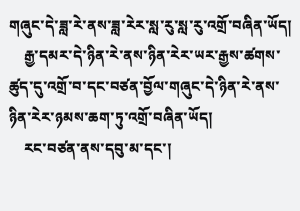གཞུང་དེ་ཟླ་རེ་ནས་ཟླ་རེར་སླ་རུ་སླ་རུ་འགྲོ་བཞིན་ཡོད།
    རྒྱ་དམར་དེ་ཉིན་རེ་ནས་ཉིན་རེར་ཡར་རྒྱས་ཚགས་ཚུད་དུ་འགྲོ་བ་དང་བཙན་བྱོལ་གཞུང་དེ་ཉིན་རེ་ནས་ཉིན་རེར་ཉམས་ཆག་ཏུ་འགྲོ་བཞིན་ཡོད།
    རང་བཙན་ནས་དབུ་མ་དང་།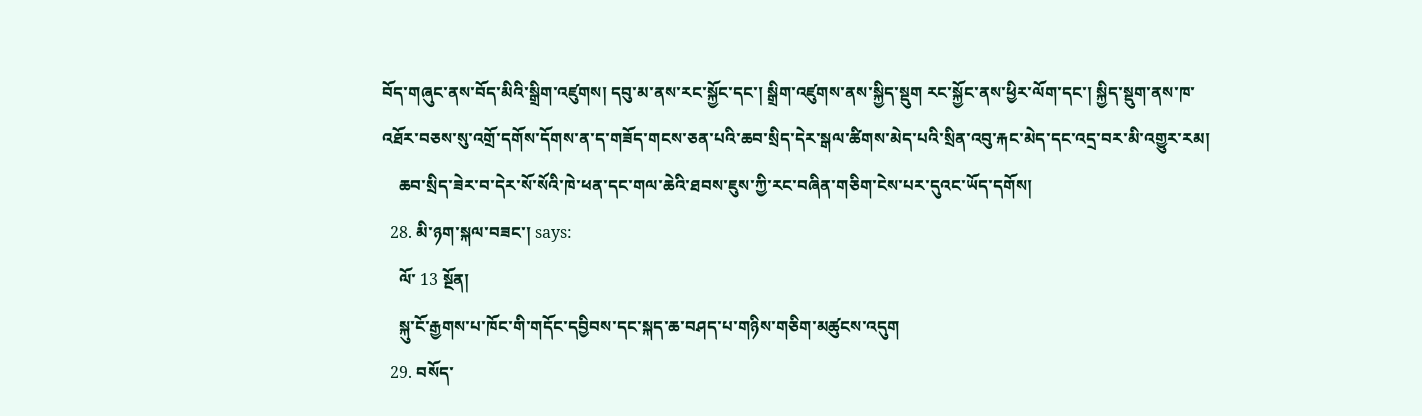བོད་གཞུང་ནས་བོད་མིའི་སྒྲིག་འཛུགས། དབུ་མ་ནས་རང་སྐྱོང་དང་། སྒྲིག་འཛུགས་ནས་སྐྱིད་སྡུག རང་སྐྱོང་ནས་ཕྱིར་ལོག་དང་། སྐྱིད་སྡུག་ནས་ཁ་འཐོར་བཅས་སུ་འགྲོ་དགོས་དོགས་ན་ད་གཟོད་གངས་ཅན་པའི་ཆབ་སྲིད་དེར་སྒལ་ཚིགས་མེད་པའི་སྲིན་འབུ་རྐང་མེད་དང་འདྲ་བར་མི་འགྱུར་རམ།
    ཆབ་སྲིད་ཟེར་བ་དེར་སོ་སོའི་ཁེ་ཕན་དང་གལ་ཆེའི་ཐབས་ཇུས་ཀྱི་རང་བཞིན་གཅིག་ངེས་པར་དུའང་ཡོད་དགོས།
  28. མི་ཉག་སྐལ་བཟང་། says:
    ལོ་ 13 སྔོན།
    སྐུ་ངོ་རྒྱགས་པ་ཁོང་གི་གདོང་དབྱིབས་དང་སྐད་ཆ་བཤད་པ་གཉིས་གཅིག་མཚུངས་འདུག
  29. བསོད་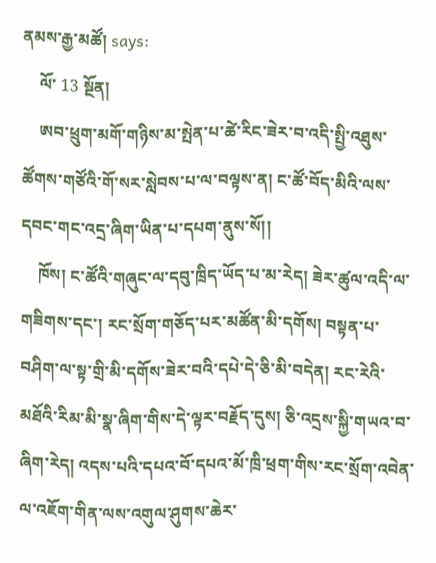ནམས་རྒྱ་མཚོ། says:
    ལོ་ 13 སྔོན།
    ཨབ་ཕྲུག་མགོ་གཉིས་མ་སྤེན་པ་ཚེ་རིང་ཟེར་བ་འདི་སྤྱི་འཐུས་ཚོགས་གཙོའི་གོ་སར་སླེབས་པ་ལ་བལྟས་ན། ང་ཚོ་བོད་མིའི་ལས་དབང་གང་འདྲ་ཞིག་ཡིན་པ་དཔག་ནུས་སོ།།
    ཁོས། ང་ཚོའི་གཞུང་ལ་དབུ་ཁྲིད་ཡོད་པ་མ་རེད། ཟེར་ཚུལ་འདི་ལ་གཟིགས་དང་། རང་སྲོག་གཅོད་པར་མཚོན་མི་དགོས། བསྟན་པ་བཤིག་ལ་སྟ་གྲི་མི་དགོས་ཟེར་བའི་དཔེ་དེ་ཅི་མི་བདེན། རང་རེའི་མཐོའི་རིམ་མི་སྣ་ཞིག་གིས་དེ་ལྟར་བརྗོད་དུས། ཅི་འདྲས་སྐྱི་གཡའ་བ་ཞིག་རེད། འདས་པའི་དཔའ་བོ་དཔའ་མོ་ཁྲི་ཕྲག་གིས་རང་སྲོག་འབེན་ལ་འཇོག་གིན་ལས་འགུལ་ཤུགས་ཆེར་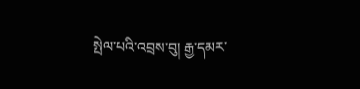སྤེལ་པའི་འབྲས་བུ། རྒྱ་དམར་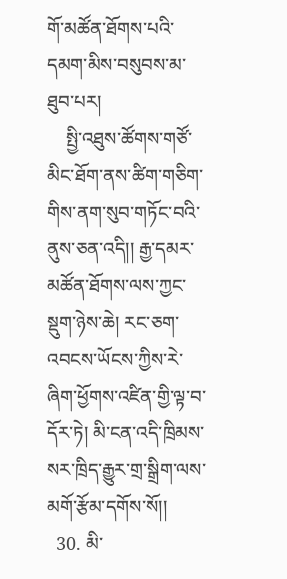གོ་མཚོན་ཐོགས་པའི་དམག་མིས་བསུབས་མ་ཐུབ་པར།
    སྤྱི་འཐུས་ཚོགས་གཙོ་མིང་ཐོག་ནས་ཚིག་གཅིག་གིས་ནག་སུབ་གཏོང་བའི་ནུས་ཅན་འདི།། རྒྱ་དམར་མཚོན་ཐོགས་ལས་ཀྱང་སྡུག་ཉེས་ཆེ། རང་ཅག་འབངས་ཡོངས་ཀྱིས་རེ་ཞིག་ཕྱོགས་འཛིན་གྱི་ལྟ་བ་དོར་ཏེ། མི་ངན་འདི་ཁྲིམས་སར་ཁྲིད་རྒྱུར་གྲ་སྒྲིག་ལས་མགོ་རྩོམ་དགོས་སོ།།
  30. མི་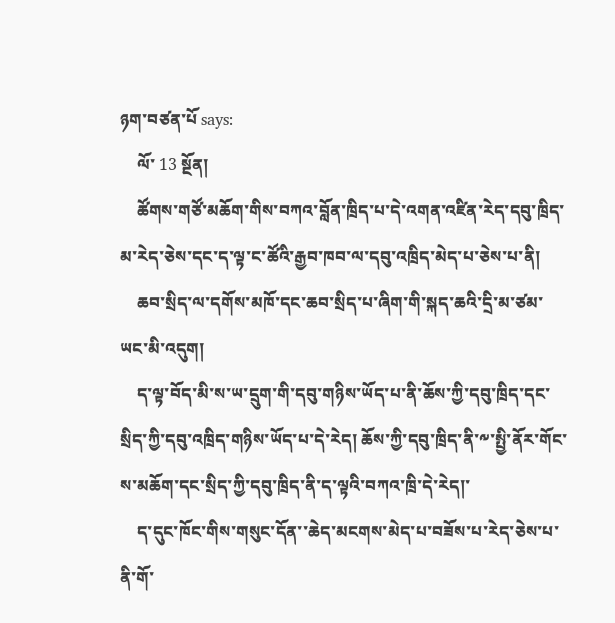ཉག་བཙན་པོ says:
    ལོ་ 13 སྔོན།
    ཚོགས་གཙོ་མཆོག་གིས་བཀའ་བློན་ཁྲིད་པ་དེ་འགན་འཛིན་རེད་དབུ་ཁྲིད་མ་རེད་ཅེས་དང་ད་ལྟ་ང་ཚོའི་རྒྱབ་ཁབ་ལ་དབུ་འཁྲིད་མེད་པ་ཅེས་པ་ནི།
    ཆབ་སྲིད་ལ་དགོས་མཁོ་དང་ཆབ་སྲིད་པ་ཞིག་གི་སྐད་ཆའི་དྲི་མ་ཙམ་ཡང་མི་འདུག།
    ད་ལྟ་བོད་མི་ས་ཡ་དྲུག་གི་དབུ་གཉིས་ཡོད་པ་ནི་ཆོས་ཀྱི་དབུ་ཁྲིད་དང་སྲིད་ཀྱི་དབུ་འཁྲིད་གཉིས་ཡོད་པ་དེ་རེད། ཆོས་ཀྱི་དབུ་ཁྲིད་ནི་༸་སྤྱི་ནོར་གོང་ས་མཆོག་དང་སྲིད་ཀྱི་དབུ་ཁྲིད་ནི་ད་ལྟའི་བཀའ་ཁྲི་དེ་རེད།་
    ད་དུང་ཁོང་གིས་གསུང་དོན་་ཆེད་མངགས་མེད་པ་བཟོས་པ་རེད་ཅེས་པ་ནི་གོ་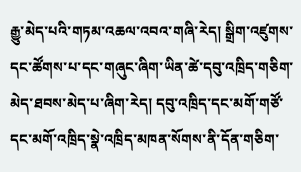རྒྱུ་མེད་པའི་གཏམ་འཆལ་འབའ་གཞི་རེད། སྒྲིག་འཛུགས་དང་ཚོགས་པ་དང་གཞུང་ཞིག་ཡིན་ཚེ་དབུ་འཁྲིད་གཅིག་མེད་ཐབས་མེད་པ་ཞིག་རེད། དབུ་འཁྲིད་དང་མགོ་གཙོ་དང་མགོ་འཁྲིད་སྣེ་འཁྲིད་མཁན་སོགས་ནི་དོན་གཅིག་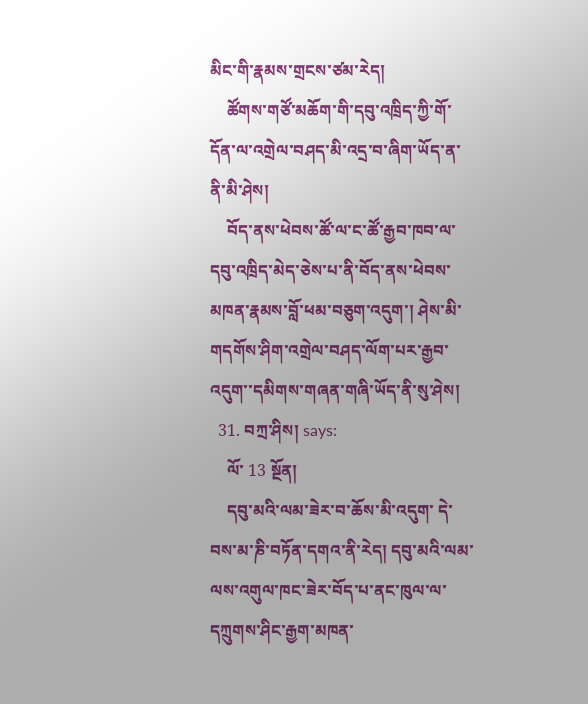མིང་གི་རྣམས་གྲངས་ཙམ་རེད།
    ཚོགས་གཙོ་མཆོག་གི་དབུ་འཁྲིད་ཀྱི་གོ་དོན་ལ་འགྲེལ་བཤད་མི་འདྲ་བ་ཞིག་ཡོད་ན་ནི་མི་ཤེས།
    བོད་ནས་ཕེབས་ཚོ་ལ་ང་ཚོ་རྒྱབ་ཁབ་ལ་ དབུ་འཁྲིད་མེད་ཅེས་པ་ནི་བོད་ནས་ཕེབས་མཁན་རྣམས་བློ་ཕམ་བཅུག་འདུག་། ཤེས་མི་གདགོས་ཤིག་འགྲེལ་བཤད་ལོག་པར་རྒྱབ་འདུག་་དམིགས་གཞན་གཞི་ཡོད་ནི་སུ་ཤེས།
  31. བཀྲ་ཤིས། says:
    ལོ་ 13 སྔོན།
    དབུ་མའི་ལམ་ཟེར་བ་ཆོས་མི་འདུག་ དེ་བས་མ་ཎི་བཏོན་དགའ་ནི་རེད། དབུ་མའི་ལམ་ལས་འགུལ་ཁང་ཟེར་བོད་པ་ནང་ཁུལ་ལ་དཀྲུགས་ཤིང་རྒྱག་མཁན་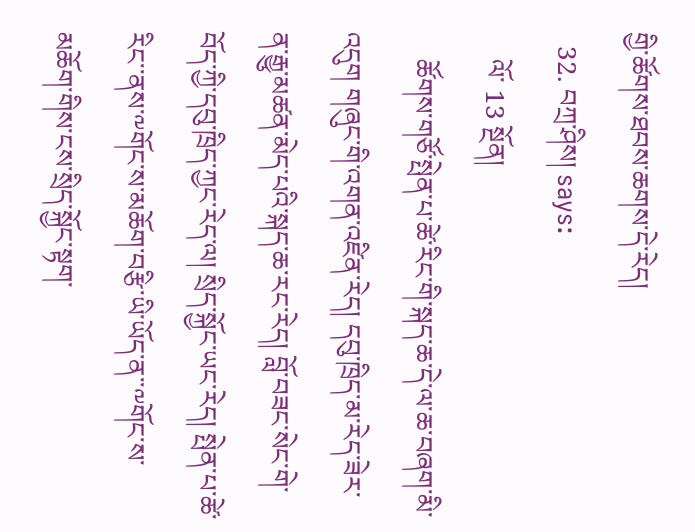གྱི་ཚོགས་ཐབས་ཆགས་དེ་རེད།
  32. བཀྲ་ཤིས། says:
    ལོ་ 13 སྔོན།
    ཚོགས་གཙོ་སྤེན་པ་ཚེ་རིང་གི་སྐད་ཆ་དེ་ལ་ཆ་བཞག་མི་འདུག གཞུང་གི་འགན་འཛིན་རེད། དབུ་ཁྲིད་མ་རེད་ཟེར་ན་རྒྱུ་མཚན་མེད་པའི་སྐད་ཆ་རང་རེད། བློ་བཟང་སེང་གེ་བོད་ཀྱི་དབུ་ཁྲིད་ཀྱང་རེད་ལ། སྲིད་སྐྱོང་ཡང་རེད། སྤེན་པ་ཚེ་རིང་་ནས་༸གོང་ས་མཆོག་བརྩི་ཡི་ཡོད་ན་་༸གོང་ས་མཆོག་གིས་ངས་སྲིད་སྐྱོང་སྟག་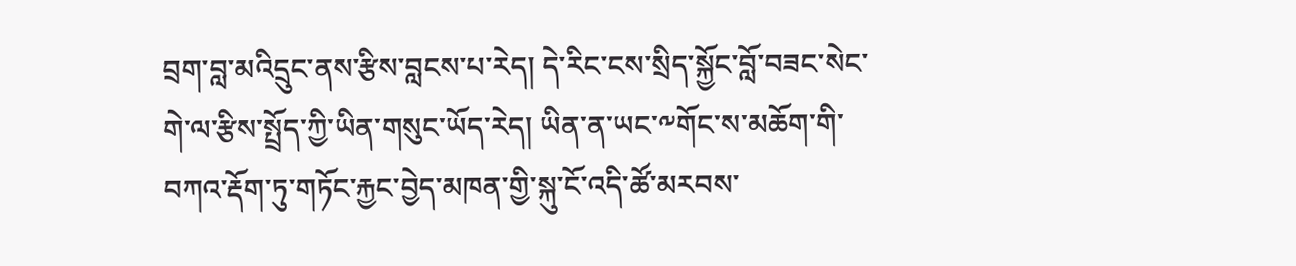བྲག་བླ་མའིདྲུང་ནས་རྩིས་བླངས་པ་རེད། དེ་རིང་ངས་སྲིད་སྐྱོང་བློ་བཟང་སེང་གེ་ལ་རྩིས་སྤྲོད་ཀྱི་ཡིན་གསུང་ཡོད་རེད། ཡིན་ན་ཡང་༸གོང་ས་མཆོག་གི་བཀའ་རྡོག་ཏུ་གཏོང་རྐྱང་བྱེད་མཁན་གྱི་སྐུ་ངོ་འདི་ཚོ་མརབས་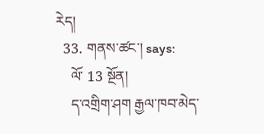རེད།
  33. གནས་ཚང་། says:
    ལོ་ 13 སྔོན།
    ད་འགྲིག་ཤག རྒྱལ་ཁབ་མེད་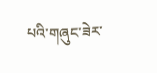པའི་གཞུང་ཟེར་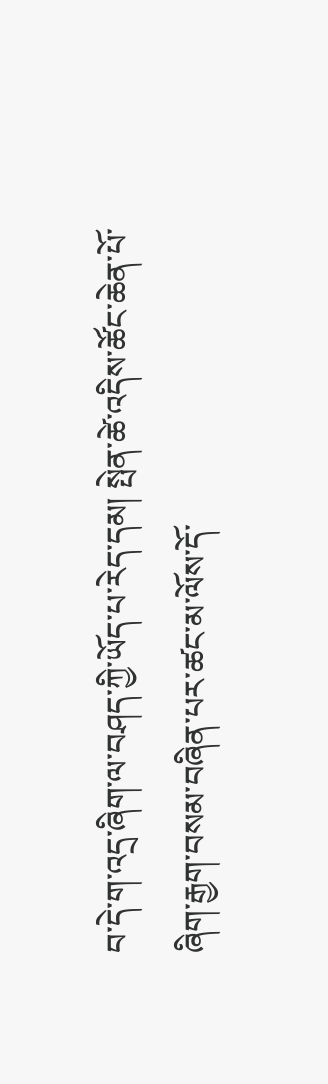བ་དེ་ག་འདྲ་ཞིག་ལ་བཤད་ཀྱི་ཡོད་པ་རེད་དམ། སྤེན་ཚེ་འདིས་ཚོང་ཆེན་པོ་ཞིག་རྒྱག་བསམ་བཞིན་པར་ཚང་མ་ལོས་དོ་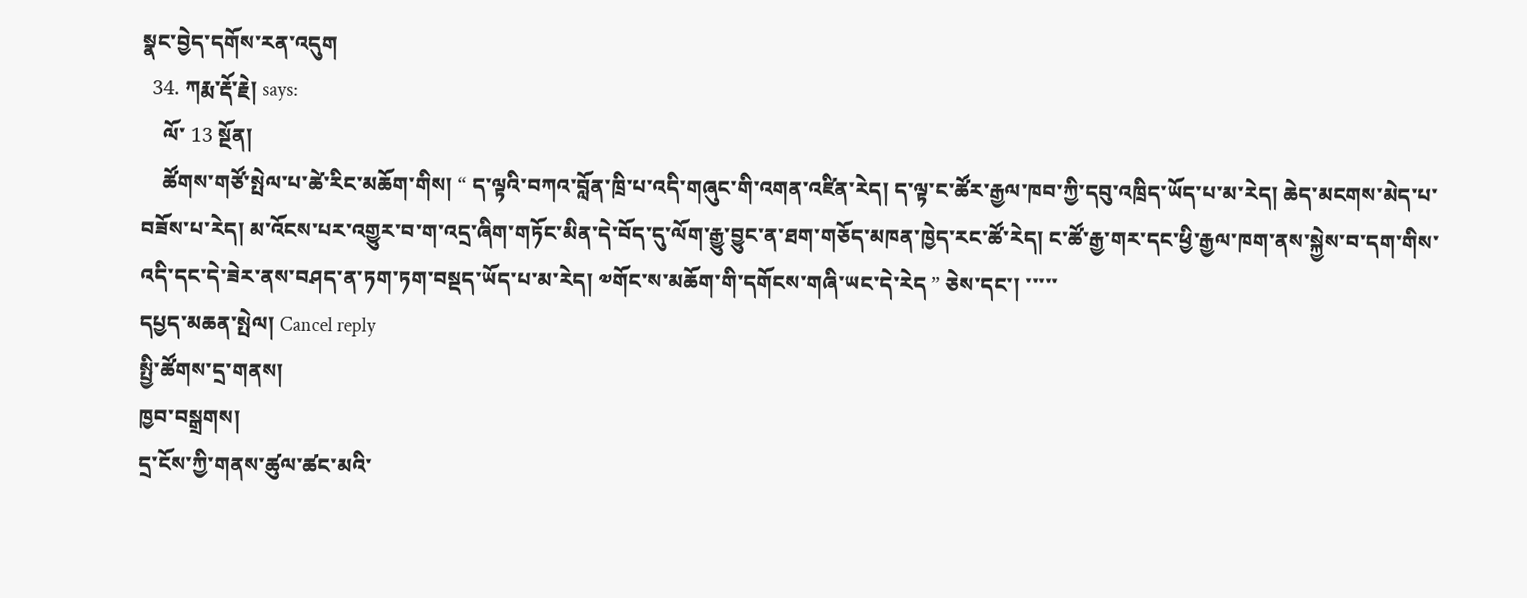སྣང་བྱེད་དགོས་རན་འདུག
  34. ཀརྨ་རྡོ་རྗེ། says:
    ལོ་ 13 སྔོན།
    ཚོགས་གཙོ་སྤེལ་པ་ཚེ་རིང་མཆོག་གིས། “ ད་ལྟའི་བཀའ་བློན་ཁྲི་པ་འདི་གཞུང་གི་འགན་འཛིན་རེད། ད་ལྟ་ང་ཚོར་རྒྱལ་ཁབ་ཀྱི་དབུ་འཁྲིད་ཡོད་པ་མ་རེད། ཆེད་མངགས་མེད་པ་བཟོས་པ་རེད། མ་འོངས་པར་འགྱུར་བ་ག་འདྲ་ཞིག་གཏོང་མིན་དེ་བོད་དུ་ལོག་རྒྱུ་བྱུང་ན་ཐག་གཅོད་མཁན་ཁྱེད་རང་ཚོ་རེད། ང་ཚོ་རྒྱ་གར་དང་ཕྱི་རྒྱལ་ཁག་ནས་སྐྱེས་བ་དག་གིས་འདི་དང་དེ་ཟེར་ནས་བཤད་ན་ཏག་ཏག་བསྡད་ཡོད་པ་མ་རེད། ༧གོང་ས་མཆོག་གི་དགོངས་གཞི་ཡང་དེ་རེད ” ཅེས་དང་། ་་་་་
དཔྱད་མཆན་སྤེལ། Cancel reply
སྤྱི་ཚོགས་དྲ་གནས།
ཁྱབ་བསྒྲགས།
དྲ་ངོས་ཀྱི་གནས་ཚུལ་ཚང་མའི་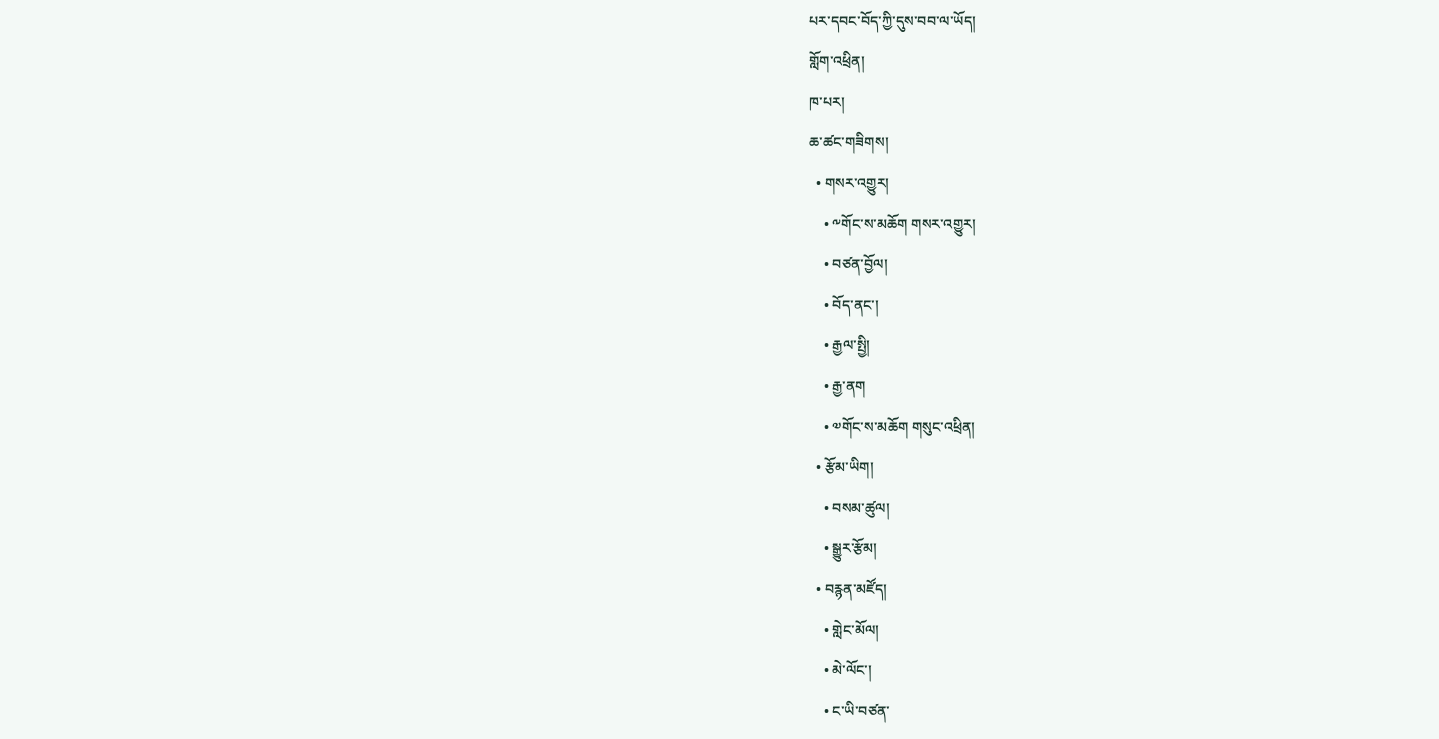པར་དབང་བོད་ཀྱི་དུས་བབ་ལ་ཡོད།
གློག་འཕྲིན།
ཁ་པར།
ཆ་ཚང་གཟིགས།
  • གསར་འགྱུར།
    • ༸གོང་ས་མཆོག གསར་འགྱུར།
    • བཙན་བྱོལ།
    • བོད་ནང་།
    • རྒྱལ་སྤྱི།
    • རྒྱ་ནག
    • ༧གོང་ས་མཆོག གསུང་འཕྲིན།
  • རྩོམ་ཡིག།
    • བསམ་ཚུལ།
    • སྒྱུར་རྩོམ།
  • བརྙན་མཛོད།
    • གླེང་མོལ།
    • མེ་ལོང་།
    • ང་ཡི་བཙན་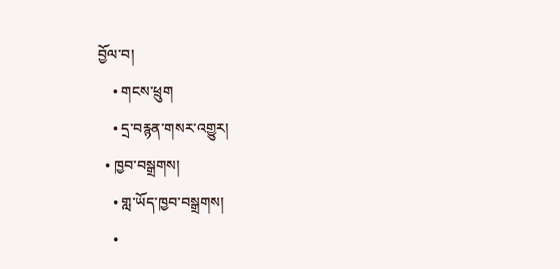བྱོལ་བ།
    • གངས་ཕྲུག
    • དྲ་བརྙན་གསར་འགྱུར།
  • ཁྱབ་བསྒྲགས།
    • གླ་ཡོད་ཁྱབ་བསྒྲགས།
    •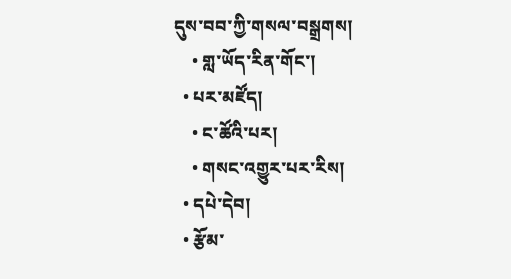དུས་བབ་ཀྱི་གསལ་བསྒྲགས།
    • གླ་ཡོད་རིན་གོང་།
  • པར་མཛོད།
    • ང་ཚོའི་པར།
    • གསང་འགྱུར་པར་རིས།
  • དཔེ་དེབ།
  • རྩོམ་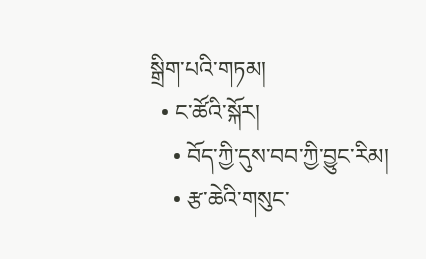སྒྲིག་པའི་གཏམ།
  • ང་ཚོའི་སྐོར།
    • བོད་ཀྱི་དུས་བབ་ཀྱི་བྱུང་རིམ།
    • རྩ་ཆེའི་གསུང་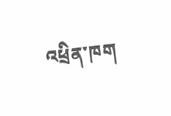འཕྲིན་ཁག